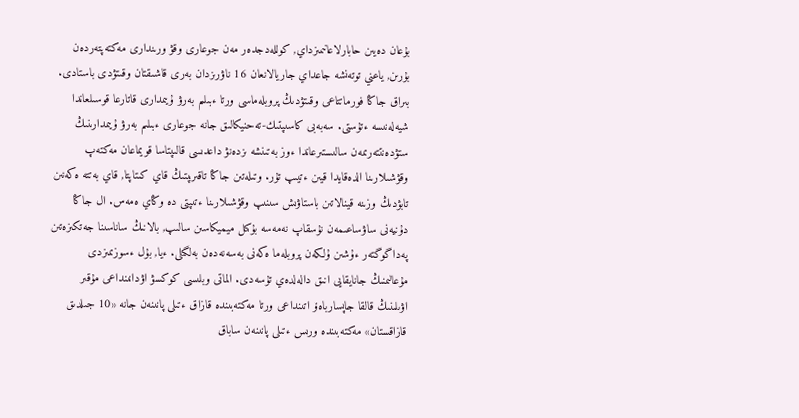بۇعان دەيىن حابارلاعانىمىزداي, كوللەدجدەر مەن جوعارى وقۋ ورىندارى مەكتەپتەردەن بۇرىن, ياعني توتەنشە جاعداي جاريالانعان 16 ناۋرىزدان بەرى قاشىقتان وقىتۋدى باستادى. بىراق جاڭا فورماتتاعى وقىتۋدىڭ پروبلەماسى ورتا ءبىلىم بەرۋ ۇيىمدارى قاتارعا قوسىلعاندا شيەلەنىسە ءتۇستى. سەبەبى كاسىپتىك-تەحنيكالىق جانە جوعارى ءبىلىم بەرۋ ۇيىمدارىنىڭ ستۋدەنتتەرىمەن سالىستىرعاندا ءوز بەتىنشە ىزدەنۋ داعدىسى قالىپتاسا قويماعان مەكتەپ وقۋشىلارىنا الدەقايدا قيىن ءتيىپ تۇر. وتىلەتىن جاڭا تاقىرىپتىڭ قاي كىتاپتا, قاي بەتتە ەكەنىن تابۋدىڭ وزىنە قينالاتىن باستاۋىش سىنىپ وقۋشىلارىنا ءتىپتى دە وڭاي ەمەس. ال جاڭا دۇنيەنى ساۋساعىمەن نۇسقاپ نەمەسە بۇكىل ميميكاسىن سالىپ, بالانىڭ ساناسىنا جەتكىزەتىن پەداگوگتەر ءۇشىن ۇلكەن پروبلەما ەكەنى بەسەنەدەن بەلگىلى. ءيا, بۇل ءسوزىمىزدى مۇعالىمنىڭ جانايقايى انىق دالەلدەي تۇسەدى. الماتى وبلىسى كوكسۋ اۋدانىنداعى مۇقىر اۋىلىنىڭ قالقا جاپسارباەۆ اتىنداعى ورتا مەكتەبىندە قازاق ءتىلى پانىنەن جانە «10 جىلدىق قازاقستان» مەكتەبىندە ورىس ءتىلى پانىنەن ساباق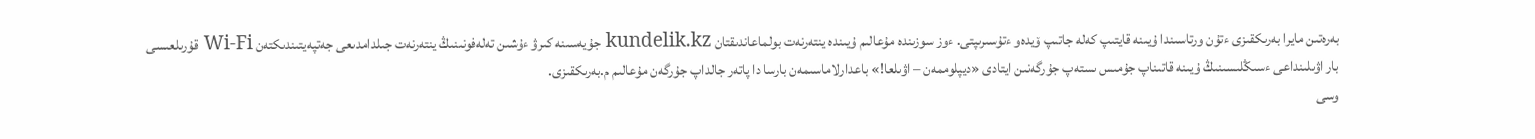بەرەتىن مايرا بەرىكقىزى ءتۇن ورتاسىندا ۇيىنە قايتىپ كەلە جاتىپ ۆيدەو ءتۇسىرىپتى. ءوز سوزىندە مۇعالىم ۇيىندە ينتەرنەت بولماعاندىقتان kundelik.kz جۇيەسىنە كىرۋ ءۇشىن تەلەفونىنىڭ ينتەرنەت جىلدامدىعى جەتپەيتىندىكتەن Wi-Fi قۇرىلعىسى بار اۋىلىنداعى ءسىڭلىسىنىڭ ۇيىنە قاتىناپ جۇمىس ىستەپ جۇرگەنىن ايتادى «ديپلوممەن – اۋىلعا!» باعدارلاماسىمەن بارسا دا پاتەر جالداپ جۇرگەن مۇعالىم م.بەرىكقىزى.
وسى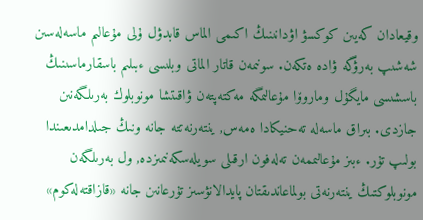وقيعادان كەيىن كوكسۋ اۋدانىنىڭ اكىمى الماس قابدۋل ۇلى مۇعالىم ماسەلەسىن شەشىپ بەرۋگە ۋادە ەتكەن. سونىمەن قاتار الماتى وبلىسى ءبىلىم باسقارماسىنىڭ باسشىسى مايگۇل وماروۆا مۇعالىمگە مەكتەپتەن ۋاقىتشا مونوبلوك بەرىلگەنىن جازدى. بىراق ماسەلە تەحنيكادا ەمەس, ينتەرنەتتە جانە ونىڭ جىلدامدىعىندا بولىپ تۇر. ءبىز مۇعالىممەن تەلەفون ارقىلى سويلەسكەنىمىزدە, ول بەرىلگەن مونوبلوكتىڭ ينتەرنەتى بولماعاندىقتان پايدالانۋسىز تۇرعانىن جانە «قازاقتەلەكوم»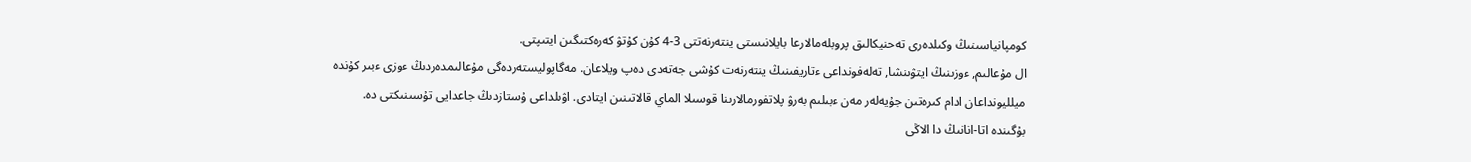كومپانياسىنىڭ وكىلدەرى تەحنيكالىق پروبلەمالارعا بايلانىستى ينتەرنەتتى 3-4 كۇن كۇتۋ كەرەكتىگىن ايتىپتى.
ال مۇعالىم, ءوزىنىڭ ايتۋىنشا, تەلەفونداعى ءتاريفىنىڭ ينتەرنەت كۇشى جەتەدى دەپ ويلاعان. مەگاپوليستەردەگى مۇعالىمدەردىڭ ءوزى ءبىر كۇندە ميلليونداعان ادام كىرەتىن جۇيەلەر مەن ءبىلىم بەرۋ پلاتفورمالارىنا قوسىلا الماي قالاتىنىن ايتادى. اۋىلداعى ۇستازدىڭ جاعدايى تۇسىنىكتى دە.
بۇگىندە اتا-انانىڭ دا الاڭى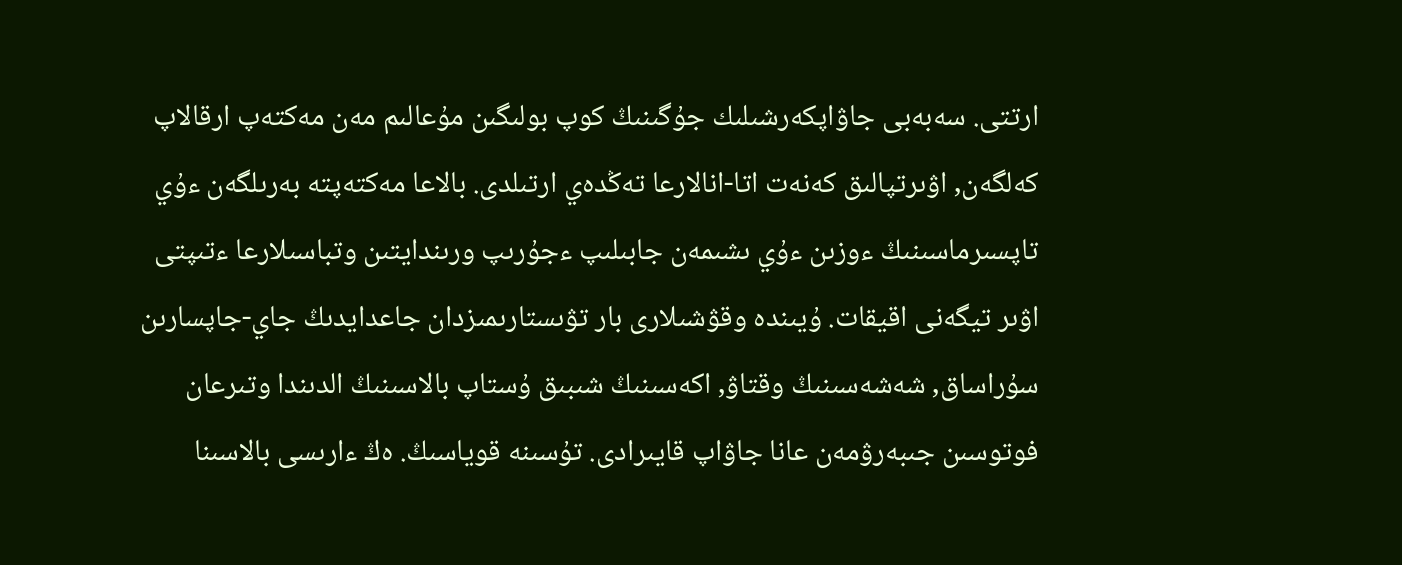ارتتى. سەبەبى جاۋاپكەرشىلىك جۇگىنىڭ كوپ بولىگىن مۇعالىم مەن مەكتەپ ارقالاپ كەلگەن, اۋىرتپالىق كەنەت اتا-انالارعا تەڭدەي ارتىلدى. بالاعا مەكتەپتە بەرىلگەن ءۇي تاپسىرماسىنىڭ ءوزىن ءۇي ىشىمەن جابىلىپ ءجۇرىپ ورىندايتىن وتباسىلارعا ءتىپتى اۋىر تيگەنى اقيقات. ۇيىندە وقۋشىلارى بار تۋىستارىمىزدان جاعدايدىڭ جاي-جاپسارىن سۇراساق, شەشەسىنىڭ وقتاۋ, اكەسىنىڭ شىبىق ۇستاپ بالاسىنىڭ الدىندا وتىرعان فوتوسىن جىبەرۋمەن عانا جاۋاپ قايىرادى. تۇسىنە قوياسىڭ. ەڭ ءارىسى بالاسىنا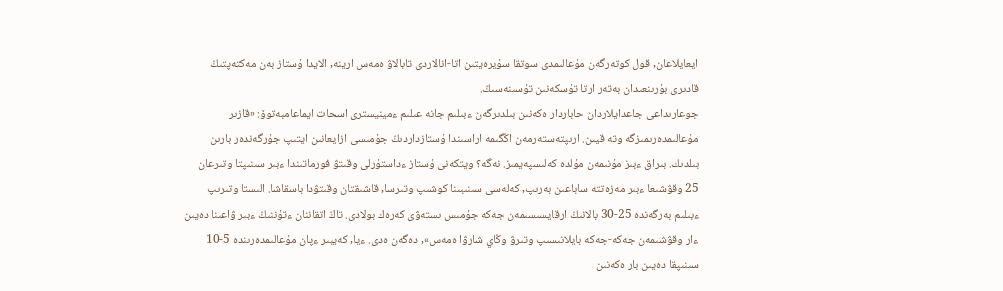ايعايلاعان, قول كوتەرگەن مۇعالىمدى سوتقا سۇيرەيتىن اتا-انالاردى تابالاۋ ەمەس ارينە, الايدا ۇستاز بەن مەكتەپتىڭ قادىرى بۇرىنعىدان بەتەر ارتا تۇسكەنىن تۇسىنەسىڭ.
جوعارىداعى جاعدايلاردان حاباردار ەكەنىن بىلدىرگەن ءبىلىم جانە عىلىم ءمينيسترى اسحات ايماعامبەتوۆ: «قازىر مۇعالىمدەرىمىزگە وتە قيىن. ارىپتەستەرمەن اڭگىمە اراسىندا ۇستازداردىڭ جۇمىسى ازايعانىن ايتىپ جۇرگەندەر بارىن بىلدىك. بىراق ءبىز مۇنىمەن مۇلدە كەلىسپەيمىز. نەگە؟ ويتكەنى ۇستاز ءداستۇرلى وقىتۋ فورماتىندا ءبىر سىنىپتا وتىرعان 25 وقۋشىعا ءبىر مەزەتتە ساباعىن بەرىپ, كەلەسى سىنىبىنا كوشىپ وتىرسا, قاشىقتان وقىتۋدا باسقاشا. الىستا وتىرىپ ءبىلىم بەرگەندە 25-30 بالانىڭ ارقايسىسىمەن جەكە جۇمىس ىستەۋى كەرەك بولادى. تاڭ اتقاننان ءتۇننىڭ ءبىر ۋاعىنا دەيىن ءار وقۋشىمەن جەكە-جەكە بايلانىسىپ وتىرۋ وڭاي شارۋا ەمەس», دەگەن ەدى. ءيا, كەيبىر ءپان مۇعالىمدەرىندە 5-10 سىنىپقا دەيىن بار ەكەنىن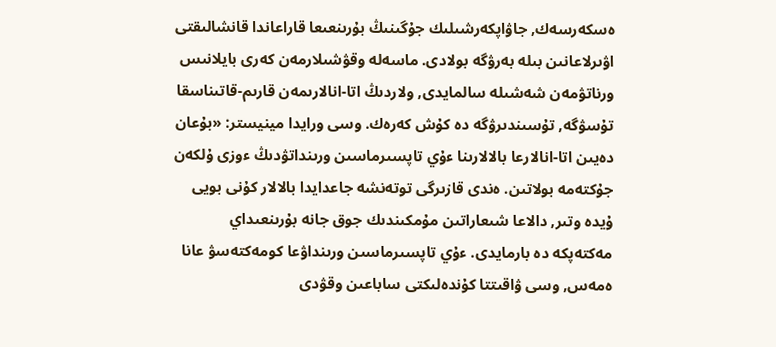ەسكەرسەك, جاۋاپكەرشىلىك جۇگىنىڭ بۇرىنعىعا قاراعاندا قانشالىقتى اۋىرلاعانىن بىلە بەرۋگە بولادى. ماسەلە وقۋشىلارمەن كەرى بايلانىس ورناتۋمەن شەشىلە سالمايدى, ولاردىڭ اتا-انالارىمەن قارىم-قاتىناسقا تۇسۋگە, تۇسىندىرۋگە دە كۇش كەرەك. وسى ورايدا مينيستر: «بۇعان دەيىن اتا-انالارعا بالالارىنا ءۇي تاپسىرماسىن ورىنداتۋدىڭ ءوزى ۇلكەن جۇكتەمە بولاتىن. ەندى قازىرگى توتەنشە جاعدايدا بالالار كۇنى بويى ۇيدە وتىر, دالاعا شىعاراتىن مۇمكىندىك جوق جانە بۇرىنعىداي مەكتەپكە دە بارمايدى. ءۇي تاپسىرماسىن ورىنداۋعا كومەكتەسۋ عانا ەمەس, وسى ۋاقىتتا كۇندەلىكتى ساباعىن وقۋدى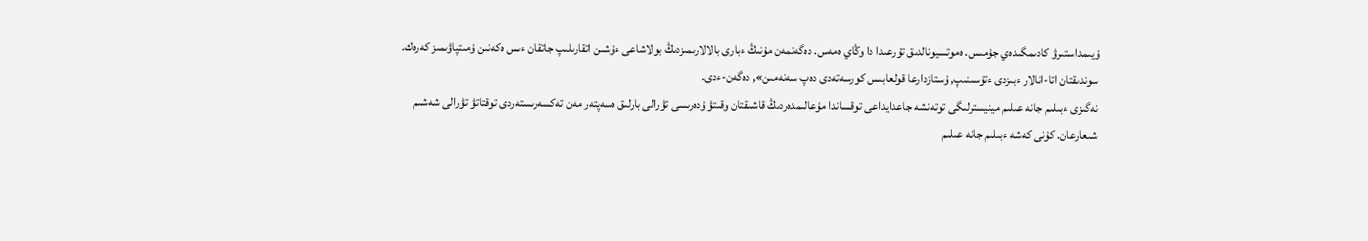ۇيىمداستىرۋ كادىمگىدەي جۇمىس. ەموتسيونالدىق تۇرعىدا دا وڭاي ەمەس. دەگەنمەن مۇنىڭ ءبارى بالالارىمىزدىڭ بولاشاعى ءۇشىن اتقارىلىپ جاتقان ءىس ەكەنىن ۇمىتپاۋىمىز كەرەك. سوندىقتان اتا-انالار ءبىزدى ءتۇسىنىپ, ۇستازدارعا قولعابىس كورسەتەدى دەپ سەنەمىن», دەگەن-ءدى.
نەگىزى ءبىلىم جانە عىلىم مينيسترلىگى توتەنشە جاعدايداعى توقساندا مۇعالىمدەردىڭ قاشىقتان وقىتۋ ۇدەرىسى تۋرالى بارلىق ەسەپتەر مەن تەكسەرىستەردى توقتاتۋ تۋرالى شەشىم شىعارعان. كۇنى كەشە ءبىلىم جانە عىلىم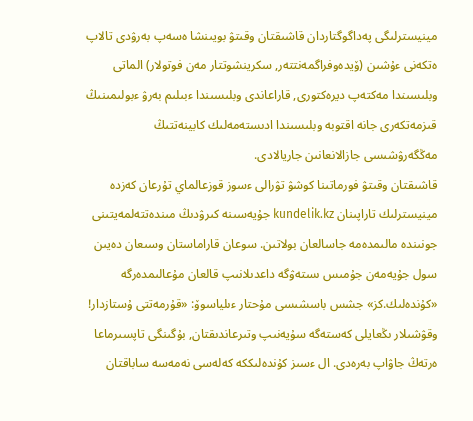مينيسترلىگى پەداگوگتاردان قاشىقتان وقىتۋ بويىنشا ەسەپ بەرۋدى تالاپ ەتكەنى ءۇشىن (ۆيدەوفراگمەنتتەر, سكرينشوتتار مەن فوتولار) الماتى وبلىسىندا مەكتەپ ديرەكتورى, قاراعاندى وبلىسىندا ءبىلىم بەرۋ ءبولىمىنىڭ قىزمەتكەرى جانە اقتوبە وبلىسىندا ادىستەمەلىك كابينەتتىڭ مەڭگەرۋشىسى جازالانعانىن جاريالادى.
قاشىقتان وقىتۋ فورماتىنا كوشۋ تۋرالى ءسوز قوزعالماي تۇرعان كەزدە مينيسترلىك تاراپىنان kundelik.kz جۇيەسىنە كىرۋدىڭ مىندەتتەلمەيتىنى جونىندە مالىمدەمە جاسالعان بولاتىن. سوعان قاراماستان وسىعان دەيىن سول جۇيەمەن جۇمىس ىستەۋگە داعدىلانىپ قالعان مۇعالىمدەرگە «كۇندەلىك.كز» جشس باسشىسى مۇحتار ءىلياسوۆ: «قۇرمەتتى ۇستازدار! وقۋشىلار ىڭعايلى كەستەگە سۇيەنىپ وتىرعاندىقتان, بۇگىنگى تاپسىرماعا ەرتەڭ جاۋاپ بەرەدى. ال ءسىز كۇندەلىككە كەلەسى نەمەسە ساباقتان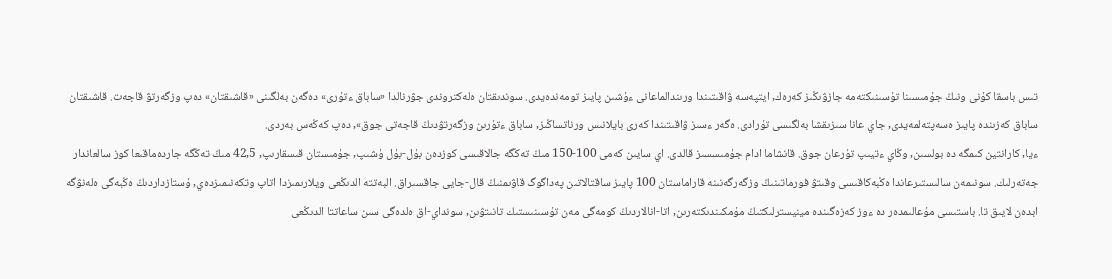تىس باسقا كۇنى ونىڭ جۇمىسىنا تۇسىنىكتەمە جازۋىڭىز كەرەك, ايتپەسە ۋاقىتىندا ورىندالماعانى ءۇشىن پايىز تومەندەيدى. سوندىقتان ەلەكتروندى جۋرنالدا «ساباق ءتۇرى» دەگەن بەلگىنى «قاشىقتان» دەپ وزگەرتۋ قاجەت. قاشىقتان ساباق كەزىندە پايىز ەسەپتەلمەيدى, جاي عانا سىزىقشا بەلگىسى تۇرادى. ەگەر ءسىز ۋاقىتىندا كەرى بايلانىس ورناتساڭىز, ساباق ءتۇرىن وزگەرتۋدىڭ قاجەتى جوق», دەپ كەڭەس بەردى.
ءيا, كارانتين كىمگە دە بولسىن, وڭاي ءتيىپ تۇرعان جوق. قانشاما ادام جۇمىسسىز قالدى. اي سايىن كەمى 100-150 مىڭ تەڭگە جالاقىسى كوزدەن بۇل-بۇل ۇشىپ, جۇمىستان قىسقارىپ, 42,5 مىڭ تەڭگە جاردەماقىعا كوز سالعاندار جەتەرلىك. سونىمەن سالىستىرعاندا ەڭبەكاقىسى وقىتۋ فورماتىنىڭ وزگەرگەنىنە قاراماستان 100 پايىز ساقتالاتىن پەداگوگ قاۋىمنىڭ قال-جايى جاقسىراق. البەتتە الدىڭعى ويلارىمىزدا اتاپ وتكەنىمىزدەي, ۇستازداردىڭ ەڭبەگى ەلەنۋگە ابدەن لايىق تا. باستىسى مۇعالىمدەر دە ءوز كەزەگىندە مينيسترلىكتىڭ مۇمكىندىكتەرىن, اتا-انالاردىڭ كومەگى مەن تۇسىنىستىك تانىتۋىن, سونداي-اق ەلدەگى سىن ساعاتتا الدىڭعى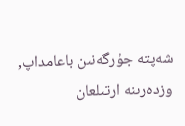شەپتە جۇرگەنىن باعامداپ, وزدەرىنە ارتىلعان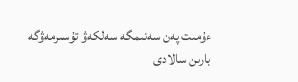ءۇمىت پەن سەنىمگە سەلكەۋ تۇسىرمەۋگە بارىن سالادى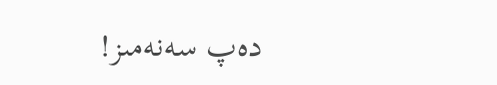دەپ سەنەمىز!